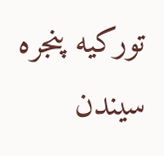تورکیه پنجره سیندن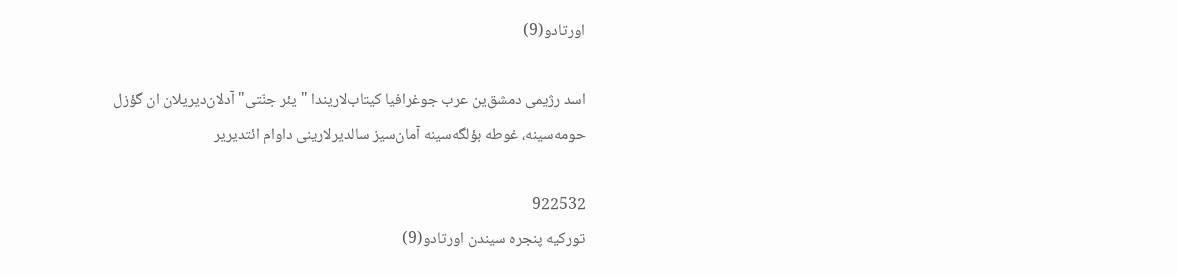اورتادو(9)

اسد رژیمی دمشق‌ین عرب جوغرافیا کیتاب‌لاریندا "یئر جنّتی" آدلان‌دیریلان ان گؤزل حومه‌سینه، غوطه بؤلگه‌سینه آمان‌سیز سالدیر‌لارینی داوام ائتدیریر

922532
تورکیه پنجره سیندن اورتادو(9)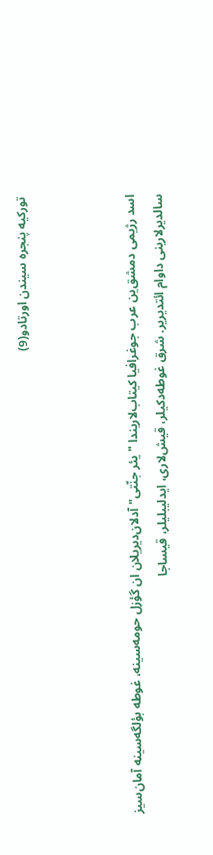تورکیه پنجره سیندن اورتادو(9)



اسد رژیمی دمشق‌ین عرب جوغرافیا کیتاب‌لاریندا "یئر جنّتی" آدلان‌دیریلان ان گؤزل حومه‌سینه، غوطه بؤلگه‌سینه آمان‌سیز سالدیر‌لارینی داوام ائتدیریر. شرق غوطه‌دکیلر، قیش‌لاری، ایدلیبلیلر، قیساجا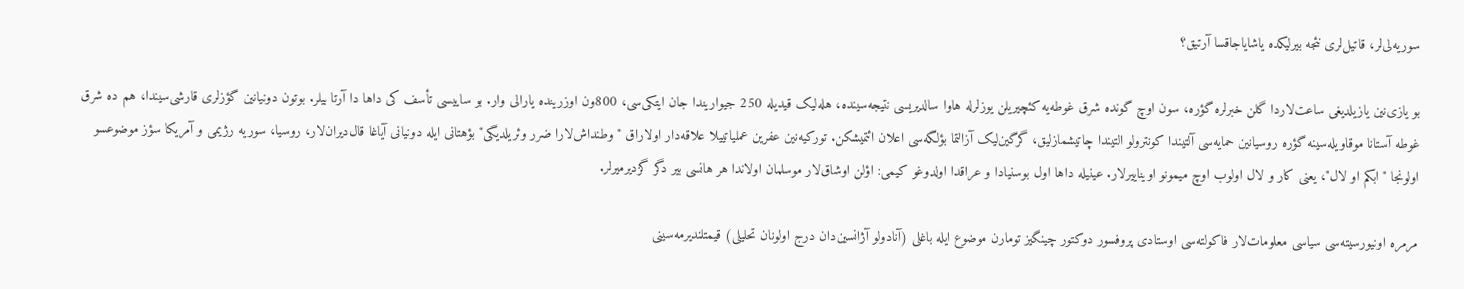سوریه‌لی‌لر، قاتیل‌لری نئجه بیرلیکده یاشایا‌جاقسا آرتیق؟

بو یازی‌نین یازیلدیغی ساعت‌لاردا گلن خبرلره گؤره، سون اوچ گونده شرق غوطه‌یه کئچیریلن یوزلرله هاوا سالدیریسی نتیجه‌سینده، هله‌لیک قیدیله 250 جیواریندا جان ایتکی‌سی، 800ون اوزرینده یارا‌لی وار. بو ساییسی تأسف کی داها دا آرتا بیلر. بوتون دونیانین گؤزلری قارشی‌سیندا، هم ده شرق غوطه آستانا موقاویله‌سینه گؤره روسیانین حمایه‌سی آلتیندا کونترولو التیندا چاتیشمازلیق، گرگین‌لیک آزالتما بؤلگه‌سی اعلان ائتمیشکن. تورکیه‌نین عفرین عملیاتییلا علاقه‌دار اولا‌راق "وطنداش‌لارا ضرر وئریلدیگی" بؤهتانی ایله دونیانی آیاغا قال‌دیران‌لار، روسیا، سوریه رژیمی و آمریکا سؤز موضوعسو اولونجا "ابکم او لال"، یعنی کار و لال اولوب اوچ میمونو اویناییرلار. عینیله داها اول بوسنیادا و عراقدا اولدوغو کیمی: اؤلن اوشاق‌لار موسلمان اولاندا هر هانسی بیر دگر گزدیرمیرلر.

مرمره اونیورسیته‌سی سیاسی معلومات‌لار فاکولته‌سی اوستادی پروفسور دوکتور چینگیز تومارن موضوع ایله باغلی (آنادولو آژانسین‌دان درج اولونان تحلیلی) قیمتلندیرمه‌سینی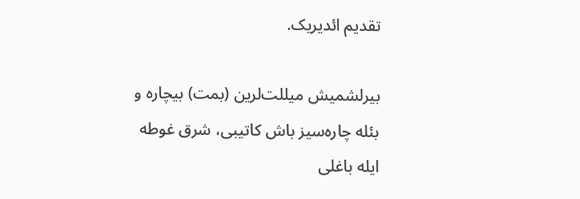تقدیم ائدیریک.

بیرلشمیش میللت‌لرین (بمت) بیچاره و بئله چاره‌سیز باش کاتیبی، شرق غوطه ایله باغلی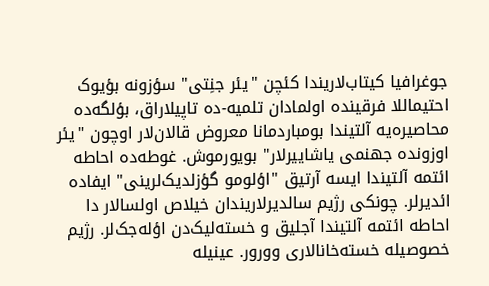جوغرافیا کیتاب‌لاریندا کئچن "یئر جنِتی" سؤزونه بؤیوک احتیماللا فرقینده اولما‌دان تلمیه-ده تاپیلاراق، بؤلگه‌ده محاصیره‌یه آلتیندا بومباردمانا معروض قالان‌لار اوچون "یئر اوزونده جهنمی یاشاییرلار" بویورموش. غوطه‌ده احاطه ائتمه آلتیندا ایسه آرتیق "اؤلومو گؤزلدیک‌لرینی" ایفاده ائدیرلر. چونکی رژیم سالدیرلاریندان‌ خیلاص اولسا‌لار دا احاطه ائتمه آلتیندا آجلیق و خسته‌لیک‌دن اؤله‌جک‌لر. رژیم خصوصیله خسته‌خانا‌لاری وورور. عینیله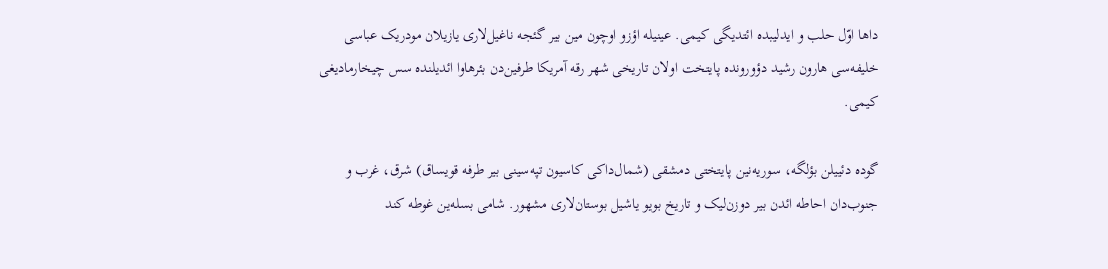داها اوّل حلب و ایدلیبده ائتدیگی کیمی. عینیله اؤزو اوچون مین بیر گئجه ناغیل‌لاری یازیلان مودریک عباسی خلیفه‌سی هارون رشید دؤورونده پایتخت اولان تاریخی شهر رقه آمریکا طرفین‌دن بئرهاوا ائدیلنده سس چیخارمادیغی کیمی.

گوده دئییلن بؤلگه، سوریه‌نین پایتختی دمشقی (شمال‌داکی کاسیون تپه‌سینی بیر طرفه قویساق) شرق، غرب و جنوب‌دان احاطه ائدن بیر دوزن‌لیک و تاریخ بویو یاشیل بوستان‌لاری مشهور. شامی بسله‌ین غوطه کند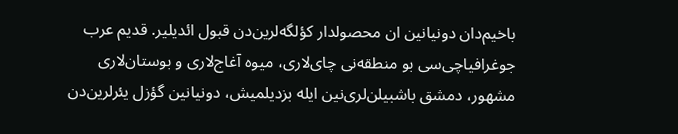باخیم‌دان دونیانین ان محصولدار کؤلگه‌لرین‌دن قبول ائدیلیر. قدیم عرب جوغرافیاچی‌سی بو منطقه‌نی چای‌لاری، میوه آغاج‌لاری و بوستان‌لاری مشهور، دمشق باشبیلن‌لری‌نین ایله بزدیلمیش، دونیانین گؤزل یئرلرین‌دن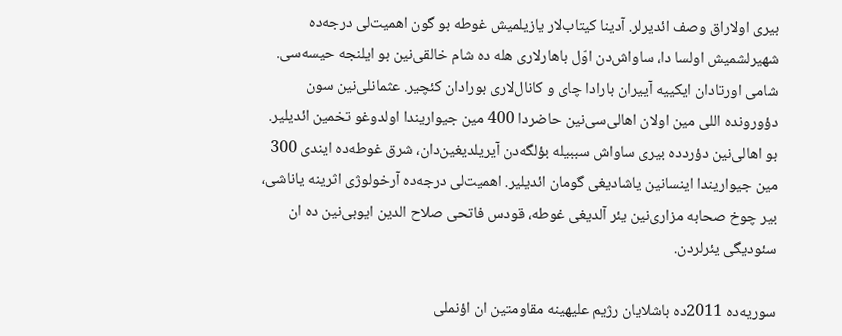بیری اولا‌راق وصف ائدیرلر. آدینا کیتاب‌لار یازیلمیش غوطه بو گون اهمیت‌لی درجه‌ده شهیرلشمیش اولسا دا، ساواش‌دن اوّل باهارلاری هله ده شام خالقی‌نین بو ایلنجه حیسه‌سی. شامی اورتا‌دان ایکییه آییران بارادا چای و کانال‌لاری بورا‌دان کئچیر. عثمانلی‌نین سون دؤورونده اللی مین اولان اها‌لی‌سی‌نین حاضردا 400 مین جیواریندا اولدوغو تخمین ائدیلیر. بو اها‌لی‌نین دؤردده بیری ساواش سببیله بؤلگه‌دن آیریلدیغین‌دان، شرق غوطه‌ده ایندی 300 مین جیواریندا اینسانین یاشادیغی گومان ائدیلیر. اهمیت‌لی درجه‌ده آرخولوژی اثرینه یاناشی، بیر چوخ صحابه مزاری‌نین یئر آلدیغی غوطه، قودس فاتحی صلاح الدین ایوبی‌نین ده ان سئودیگی یئرلردن.

سوریه‌ده 2011ده باشلایان رژیم علیهینه مقاومتین ان اؤنملی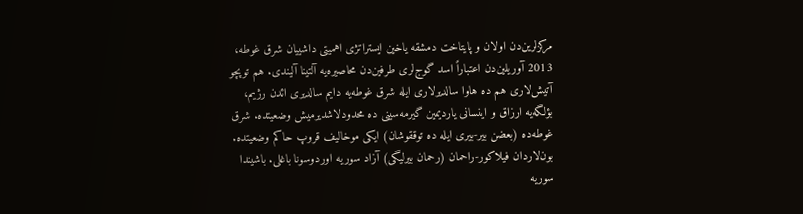مرکزلرین‌دن اولان و پایتاخت دمشقه یاخین ایستراتژی اهمیتی داشییان شرق غوطه، 2013 آوریلین‌دن اعتباراً اسد گوج‌لری طرفین‌دن محاصیره‌یه آلتینا آلیندی. هم توپچو آتیش‌لاری هم ده هاوا سالدیر‌لاری ایله شرق غوطه‌یه دایم سالدیری ائدن رژیم، بؤلگه‌یه ارزاق و اینسانی یاردیمین گیرمه‌سینی ده محدودلاشدیرمیش وضعیتده. شرق غوطه‌ده (بعضن بیر-بیری ایله ده توققوشان) ایکی موخالیف قروپ حاکم وضعیتده. بون‌لاردان فیلاکور-راحمان (رحمان بیرلیگی) آزاد سوریه اوردوسونا باغلی. باشیندا سوریه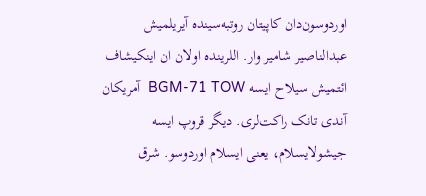اوردوسون‌دان کاپیتان روتبه‌سینده آیریلمیش عبدالناصیر شامیر وار. اللرینده اولان ان اینکیشاف ائتمیش سیلاح ایسه BGM-71 TOW  آمریکان آندی تانک راکت‌لری. دیگر قروپ ایسه جیشولایسلام، یعنی ایسلام اوردوسو. شرق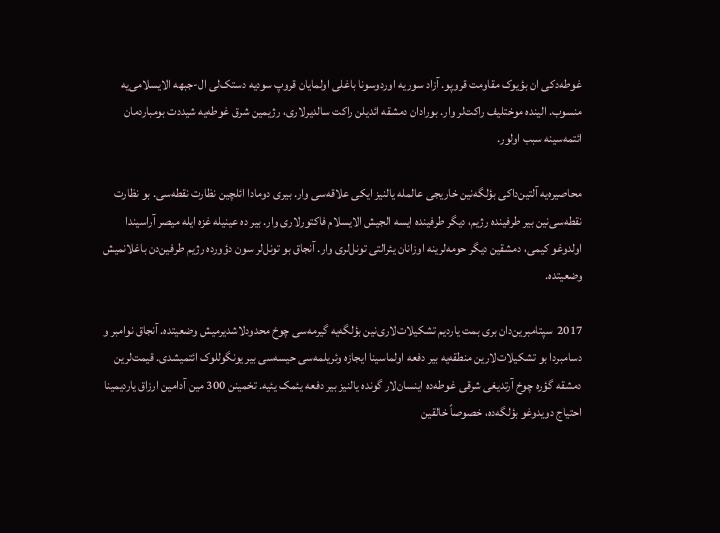غوطه‌دکی ان بؤیوک مقاومت قروپو. آزاد سوریه اوردوسونا باغلی اولمایان قروپ سودیه دستک‌لی ال-جبهه الایسلامی‌یه منسوب. الینده موختلیف راکت‌لر وار. بورا‌دان دمشقه ائدیلن راکت سالدیر‌لاری، رژیمین شرق غوطه‌یه شیددت بومباردمان ائتمه‌سینه سبب اولور.

محاصیره‌یه آلتین‌داکی بؤلگه‌نین خاریجی عالمله یالنیز ایکی علاقه‌سی وار. بیری دومادا ائلچین نظارت نقطه‌سی. بو نظارت نقطه‌سی‌نین بیر طرفینده رژیم، دیگر طرفینده ایسه الجیش الایسلام فاکتورلاری وار. بیر ده عینیله غزه ایله میصر آراسیندا اولدوغو کیمی، دمشقین دیگر حومه‌لرینه اوزانان یئرالتی تونل‌لری وار. آنجاق بو تونل‌لر سون دؤورده رژیم طرفین‌دن باغلانمیش وضعیتده.

2017  سپتامبرین‌دان بری بمت یاردیم تشکیلات‌لاری‌نین بؤلگه‌یه گیرمه‌سی چوخ محدودلاشدیرمیش وضعیتده. آنجاق نوامبر و دسامبردا بو تشکیلات‌لارین منطقه‌یه بیر دفعه اولماسینا ایجازه وئریلمه‌سی حیسه‌سی بیر یونگوللوک ائتمیشدی. قیمت‌لرین دمشقه گؤره چوخ آرتدیغی شرقی غوطه‌ده اینسان‌لار گونده یالنیز بیر دفعه یئمک یئیه. تخمینن 300 مین آدامین ارزاق یاردیمینا احتیاج دویدوغو بؤلگه‌ده، خصوصاً خالقین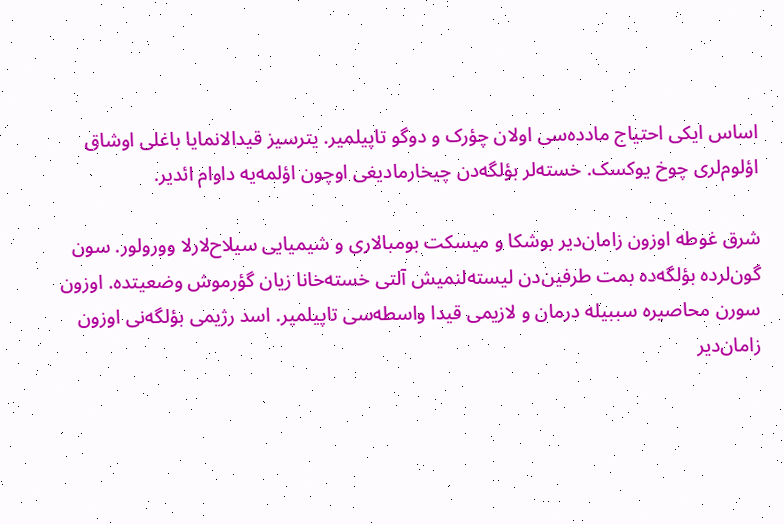اساس ایکی احتیاج مادده‌سی اولان چؤرک و دوگو تاپیلمیر. یترسیز قیدالانمایا باغلی اوشاق اؤلوم‌لری چوخ یوکسک. خسته‌لر بؤلگه‌دن چیخارمادیغی اوچون اؤلمه‌یه داوام ائدیر.

شرق غوطه اوزون زامان‌دیر بوشکا و میسکت بومبا‌لاری و شیمیایی سیلاح‌لارلا وورولور. سون گون‌لرده بؤلگه‌ده بمت طرفین‌دن لیسته‌لنمیش آلتی خسته‌خانا زیان گؤرموش وضعیتده. اوزون سورن محاصیره سببیله درمان و لازیمی قیدا واسطه‌سی تاپیلمیر. اسد رژیمی بؤلگه‌نی اوزون زامان‌دیر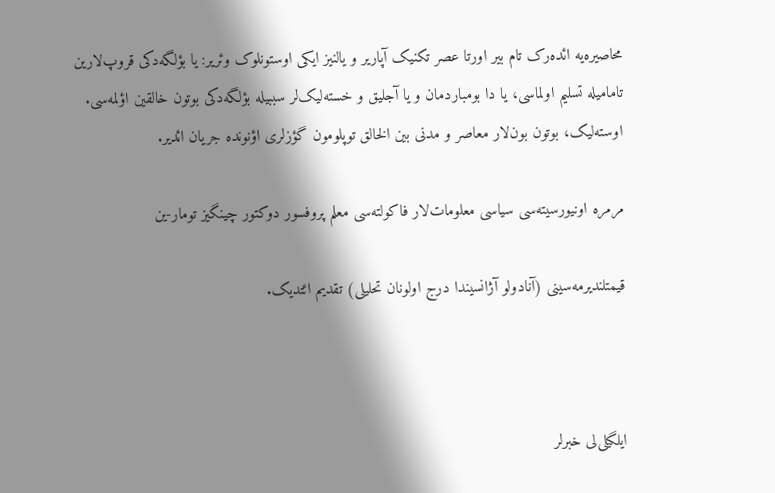محاصیره‌یه ائده‌رک تام بیر اورتا عصر تکنیک آپاریر و یالنیز ایکی اوستونلوک وئریر: یا بؤلگه‌دکی قروپ‌لارین تامامیله تسلیم اولماسی، یا دا بومباردمان و یا آجلیق و خسته‌لیک‌لر سببیله بؤلگه‌دکی بوتون خالقین اؤلمه‌سی. اوسته‌لیک، بوتون بون‌لار معاصر و مدنی بین الخالق توپلومون گؤزلری اؤنونده جریان ائدیر.

مرمره اونیورسیته‌سی سیاسی معلومات‌لار فاکولته‌سی معلم پروفسور دوکتور چینگیز تومار-ین

قیمتلندیرمه‌سینی (آنادولو آژانسیندا درج اولونان تحلیلی) تقدیم ائتدیک.



ایلگیلی‌لی خبرلر